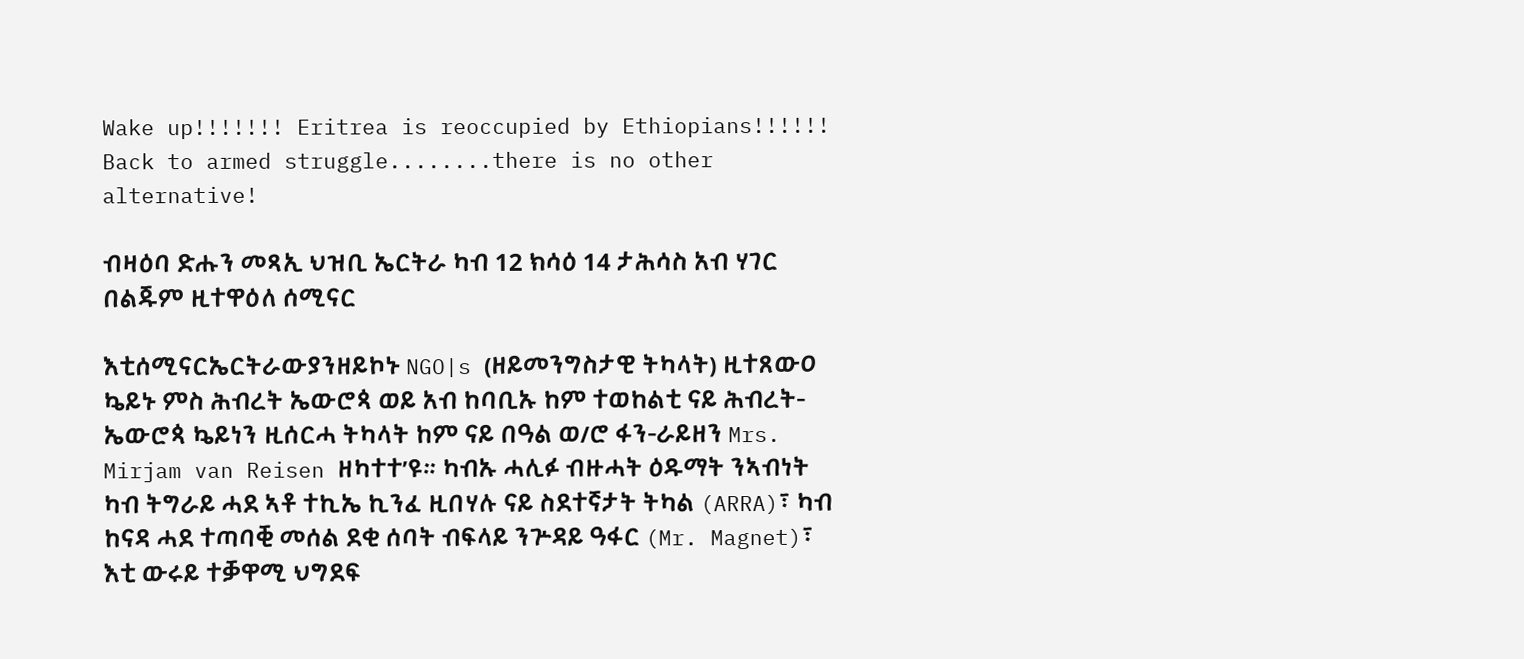Wake up!!!!!!! Eritrea is reoccupied by Ethiopians!!!!!! Back to armed struggle........there is no other alternative!

ብዛዕባ ድሑን መጻኢ ህዝቢ ኤርትራ ካብ 12 ክሳዕ 14 ታሕሳስ አብ ሃገር በልጁም ዚተዋዕለ ሰሚናር

እቲሰሚናርኤርትራውያንዘይኮኑ NGO|s (ዘይመንግስታዊ ትካላት) ዚተጸውዐ ኴይኑ ምስ ሕብረት ኤውሮጳ ወይ አብ ከባቢኡ ከም ተወከልቲ ናይ ሕብረት-ኤውሮጳ ኴይነን ዚሰርሓ ትካላት ከም ናይ በዓል ወ/ሮ ፋን-ራይዘን Mrs. Mirjam van Reisen ዘካተተ’ዩ። ካብኡ ሓሊፉ ብዙሓት ዕዱማት ንኣብነት ካብ ትግራይ ሓደ ኣቶ ተኪኤ ኪንፈ ዚበሃሉ ናይ ስደተኛታት ትካል (ARRA)፣ ካብ ከናዳ ሓደ ተጣባቒ መሰል ደቂ ሰባት ብፍላይ ንጕዳይ ዓፋር (Mr. Magnet)፣ እቲ ውሩይ ተቓዋሚ ህግደፍ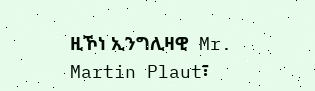ዚኾነ ኢንግሊዛዊ  Mr. Martin Plaut፣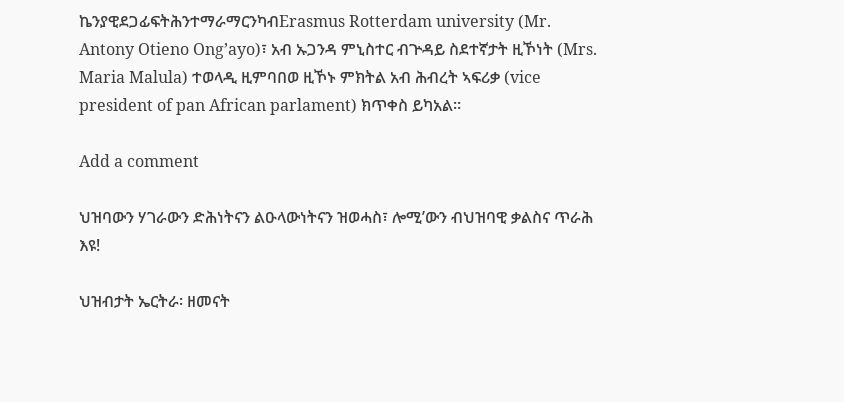ኬንያዊደጋፊፍትሕንተማራማርንካብErasmus Rotterdam university (Mr. Antony Otieno Ong’ayo)፣ አብ ኡጋንዳ ምኒስተር ብጕዳይ ስደተኛታት ዚኾነት (Mrs. Maria Malula) ተወላዲ ዚምባበወ ዚኾኑ ምክትል አብ ሕብረት ኣፍሪቃ (vice president of pan African parlament) ክጥቀስ ይካአል።

Add a comment

ህዝባውን ሃገራውን ድሕነትናን ልዑላውነትናን ዝወሓስ፣ ሎሚ’ውን ብህዝባዊ ቃልስና ጥራሕ እዩ!

ህዝብታት ኤርትራ፡ ዘመናት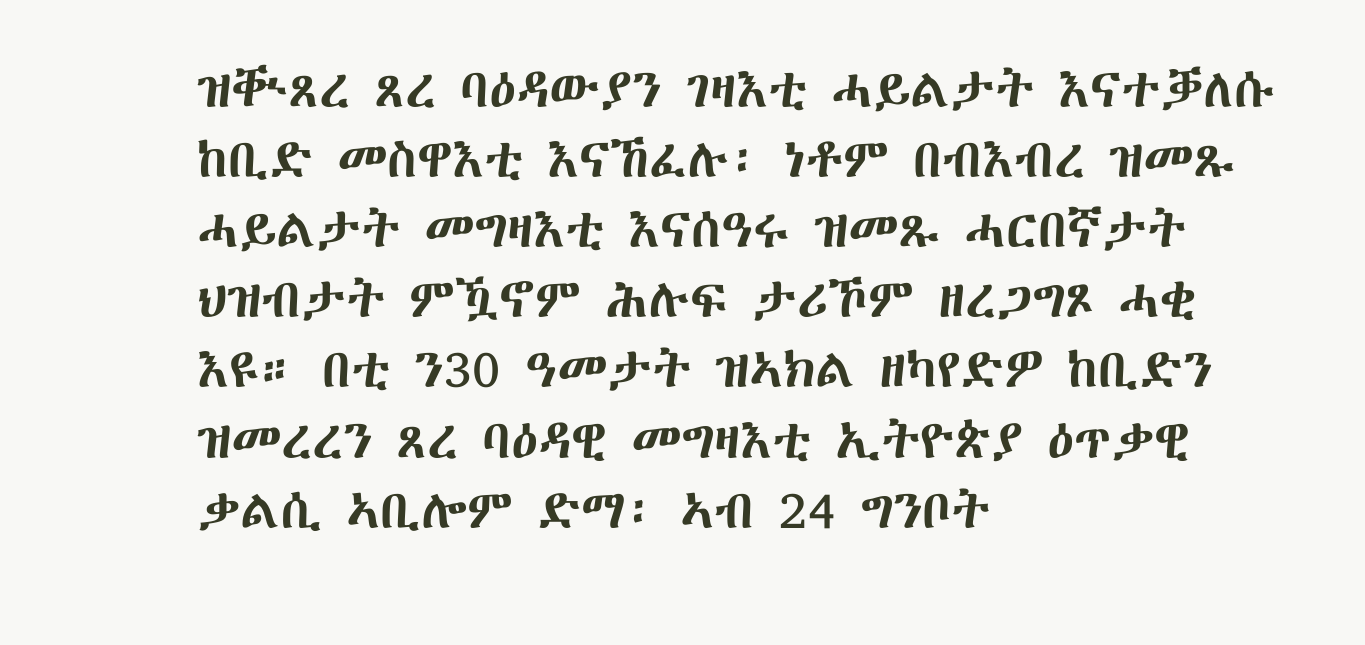ዝቚጸረ ጸረ ባዕዳውያን ገዛእቲ ሓይልታት እናተቓለሱ ከቢድ መስዋእቲ እናኸፈሉ፡ ነቶም በብእብረ ዝመጹ ሓይልታት መግዛእቲ እናሰዓሩ ዝመጹ ሓርበኛታት ህዝብታት ምዃኖም ሕሉፍ ታሪኾም ዘረጋግጾ ሓቂ እዩ። በቲ ን30 ዓመታት ዝኣክል ዘካየድዎ ከቢድን ዝመረረን ጸረ ባዕዳዊ መግዛእቲ ኢትዮጵያ ዕጥቃዊ ቃልሲ ኣቢሎም ድማ፡ ኣብ 24 ግንቦት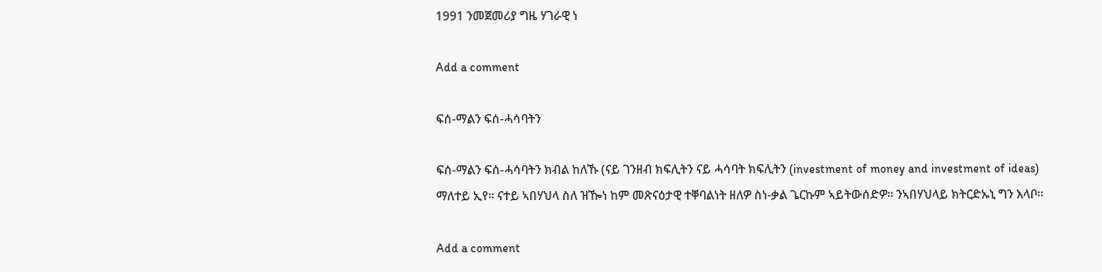1991 ንመጀመሪያ ግዜ ሃገራዊ ነ

Add a comment

ፍሰ-ማልን ፍሰ-ሓሳባትን

ፍሰ-ማልን ፍሰ-ሓሳባትን ክብል ከለኹ (ናይ ገንዘብ ክፍሊትን ናይ ሓሳባት ክፍሊትን (investment of money and investment of ideas) ማለተይ ኢየ። ናተይ ኣበሃህላ ስለ ዝዀነ ከም መጽናዕታዊ ተቐባልነት ዘለዎ ስነ-ቃል ጌርኩም ኣይትውሰድዎ። ንኣበሃህላይ ክትርድኡኒ ግን እላቦ።

Add a comment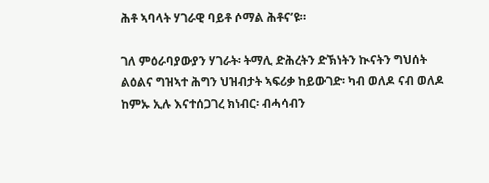ሕቶ ኣባላት ሃገራዊ ባይቶ ሶማል ሕቶና’ዩ።

ገለ ምዕራባያውያን ሃገራት፡ ትማሊ ድሕረትን ድኽነትን ኲናትን ግህሰት ልዕልና ግዝኣተ ሕግን ህዝብታት ኣፍሪቃ ከይውገድ፡ ካብ ወለዶ ናብ ወለዶ ከምኡ ኢሉ እናተሰጋገረ ክነብር፡ ብሓሳብን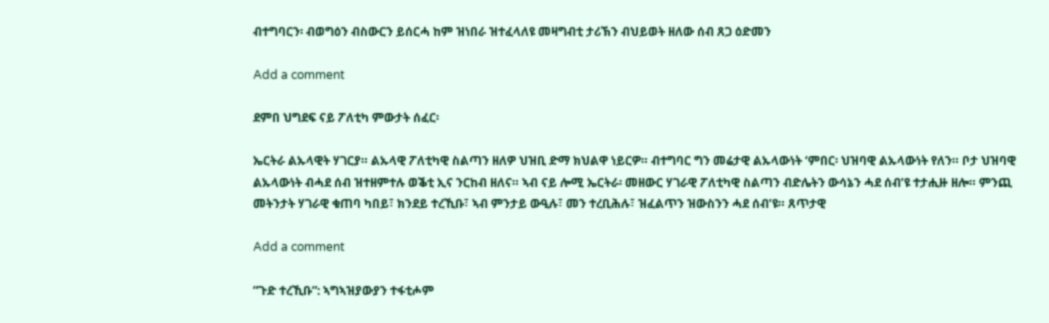ብተግባርን፡ ብወግዕን ብስውርን ይሰርሓ ከም ዝነበራ ዝተፈላለዩ መዛግብቲ ታሪኽን ብህይወት ዘለው ሰብ ጸጋ ዕድመን

Add a comment

ደምበ ህግደፍ ናይ ፖለቲካ ምውታት ሰፈር፡

ኤርትራ ልኡላዊት ሃገርያ። ልኡላዊ ፖለቲካዊ ስልጣን ዘለዎ ህዝቢ ድማ ክህልዋ ነይርዎ። ብተግባር ግን መሬታዊ ልኡላውነት ‘ምበር፡ ህዝባዊ ልኡላውነት የለን። ቦታ ህዝባዊ ልኡላውነት ብሓደ ሰብ ዝተዘምተሉ ወቕቲ ኢና ንርከብ ዘለና። ኣብ ናይ ሎሚ ኤርትራ፡ መዘውር ሃገራዊ ፖለቲካዊ ስልጣን ብድሌትን ውሳኔን ሓደ ሰብ’ዩ ተታሒዙ ዘሎ። ምንጪ መትንታት ሃገራዊ ቁጠባ ካበይ፣ ክንደይ ተረኺቡ፣ ኣብ ምንታይ ውዒሉ፣ መን ተረቢሕሉ፣ ዝፈልጥን ዝውስንን ሓደ ሰብ’ዩ። ጸጥታዊ

Add a comment

”ጉድ ተረኺቡ”: ኣግኣዝያውያን ተፋቲሖም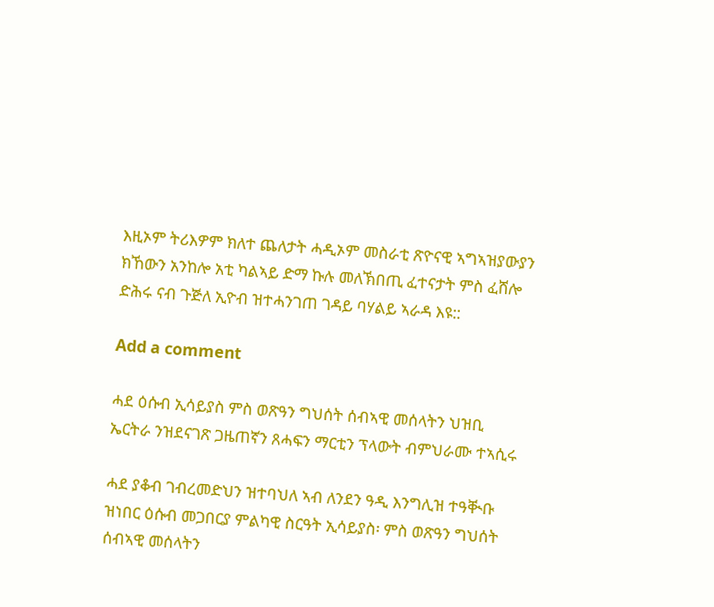እዚኦም ትሪእዎም ክለተ ጨለታት ሓዲኦም መስራቲ ጽዮናዊ ኣግኣዝያውያን ክኸውን አንከሎ አቲ ካልኣይ ድማ ኩሉ መለኽበጢ ፈተናታት ምስ ፈሸሎ ድሕሩ ናብ ጉጅለ ኢዮብ ዝተሓንገጠ ገዳይ ባሃልይ ኣራዳ እዩ::

Add a comment

ሓደ ዕሱብ ኢሳይያስ ምስ ወጽዓን ግህሰት ሰብኣዊ መሰላትን ህዝቢ ኤርትራ ንዝደናገጽ ጋዜጠኛን ጸሓፍን ማርቲን ፕላውት ብምህራሙ ተኣሲሩ

ሓደ ያቆብ ገብረመድህን ዝተባህለ ኣብ ለንደን ዓዲ እንግሊዝ ተዓቚቡ ዝነበር ዕሱብ መጋበርያ ምልካዊ ስርዓት ኢሳይያስ፡ ምስ ወጽዓን ግህሰት ሰብኣዊ መሰላትን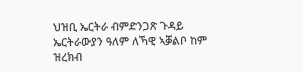ህዝቢ ኤርትራ ብምድንጋጽ ጉዳይ ኤርትራውያን ዓለም ለኻዊ ኣቓልቦ ከም ዝረክብ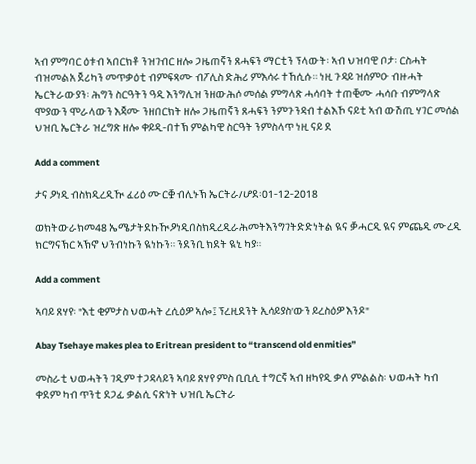ኣብ ምግባር ዕቱብ ኣበርክቶ ንዝገብር ዘሎ ጋዜጠኛን ጸሓፍን ማርቲን ፕላውት፡ ኣብ ህዝባዊ ቦታ፡ ርስሓት ብዝመልአ ጀሪካን መጥቃዕቲ ብምፍጻሙ ብፖሊስ ድሕሪ ምእሳሩ ተኸሲሱ። ነዚ ጉዳይ ዝሰምዑ ብዙሓት ኤርትራውያን፡ ሕግን ስርዓትን ዓዲ እንግሊዝ ንዘውሕሶ መሰል ምግላጽ ሓሳባት ተጠቒሙ ሓሳቡ ብምግላጽ ሞያውን ሞራላውን እጃሙ ንዘበርክት ዘሎ ጋዜጠኛን ጸሓፍን ንምጉንዳብ ተልእኾ ናይቲ ኣብ ውሽጢ ሃገር መሰል ህዝቢ ኤርትራ ዝረግጽ ዘሎ ቀይዲ-በተኽ ምልካዊ ስርዓት ንምስላጥ ነዚ ናይ ደ

Add a comment

ታና ዖነዲ ብስክዲረዲዂ ፈሪዕ ሙርቛ ብሊኑኽ ኤርትራ/ሆደ፡01-12-2018

ወክትውራክመ48 ኤሜታትደኩዂዖነዲበስክዲረዲራሕመትእንግገትድድነትል ዪና ቓሓርዲ ዪና ምጨዲ ሙረዲ ክርግናኽር ኣኽኖ ህንብነኩን ዪነኩን። ንደንቢ ክደት ዪኒ ካያ።

Add a comment

ኣባይ ጸሃየ፡ "እቲ ቂምታስ ህወሓት ረሲዕዎ ኣሎ፤ ፕረዚደንት ኢሳይያስ'ውን ይረስዕዎ እንዶ"

Abay Tsehaye makes plea to Eritrean president to “transcend old enmities”

መስራቲ ህወሓትን ገዲም ተጋዳላይን ኣባይ ጸሃየ ምስ ቢቢሲ ተግርኛ ኣብ ዘካየዲ ቃለ ምልልስ፡ ህወሓት ካብ ቀደም ካብ ጥንቲ ደጋፊ ቃልሲ ናጽነት ህዝቢ ኤርትራ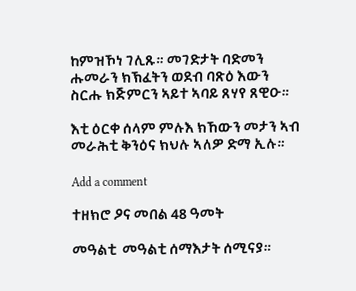ከምዝኾነ ገሊጹ። መገድታት ባድመን ሑመራን ክኽፈትን ወደብ ባጽዕ እውን ስርሑ ክጅምርን ኣይተ ኣባይ ጸሃየ ጸዊዑ።

እቲ ዕርቀ ሰላም ምሉእ ክኸውን መታን ኣብ መራሕቲ ቅንዕና ክህሉ ኣለዎ ድማ ኢሉ።

Add a comment

ተዘክሮ ዖና መበል 48 ዓመት

መዓልቲ  መዓልቲ ሰማእታት ሰሚናያ።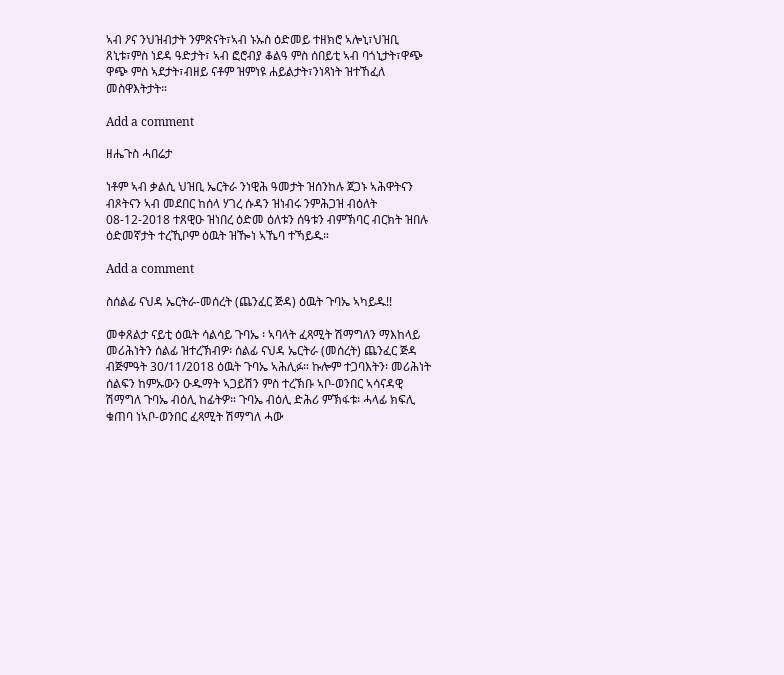ኣብ ዖና ንህዝብታት ንምጽናት፣ኣብ ኑኡስ ዕድመይ ተዘክሮ ኣሎኒ፣ህዝቢ ጸኒቱ፣ምስ ነደዳ ዓድታት፣ ኣብ ፎሮብያ ቆልዓ ምስ ሰበይቲ ኣብ ባጎኒታት፣ዋጭ ዋጭ ምስ ኣደታት፣ብዘይ ናቶም ዝምነዩ ሐይልታት፣ንነጻነት ዝተኸፈለ መስዋእትታት።

Add a comment

ዘሔጉስ ሓበሬታ

ነቶም ኣብ ቃልሲ ህዝቢ ኤርትራ ንነዊሕ ዓመታት ዝሰንከሉ ጀጋኑ ኣሕዋትናን ብጾትናን ኣብ መደበር ከሰላ ሃገረ ሱዳን ዝነብሩ ንምሕጋዝ ብዕለት 08-12-2018 ተጸዊዑ ዝነበረ ዕድመ ዕለቱን ሰዓቱን ብምኽባር ብርክት ዝበሉ ዕድመኛታት ተረኺቦም ዕዉት ዝዀነ ኣኼባ ተኻይዱ።

Add a comment

ስሰልፊ ናህዳ ኤርትራ-መሰረት (ጨንፈር ጅዳ) ዕዉት ጉባኤ ኣካይዱ!!

መቀጸልታ ናይቲ ዕዉት ሳልሳይ ጉባኤ ፡ ኣባላት ፈጻሚት ሽማግለን ማእከላይ መሪሕነትን ሰልፊ ዝተረኽብዎ፡ ሰልፊ ናህዳ ኤርትራ (መሰረት) ጨንፈር ጅዳ ብጅምዓት 30/11/2018 ዕዉት ጉባኤ ኣሕሊፉ። ኩሎም ተጋባእትን፡ መሪሕነት ሰልፍን ከምኡውን ዑዱማት ኣጋይሽን ምስ ተረኽቡ ኣቦ-ወንበር ኣሳናዳዊ ሽማግለ ጉባኤ ብዕሊ ከፊትዎ። ጉባኤ ብዕሊ ድሕሪ ምኽፋቱ፡ ሓላፊ ክፍሊ ቁጠባ ነኣቦ-ወንበር ፈጻሚት ሽማግለ ሓው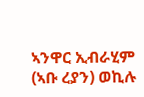ኣንዋር ኢብራሂም (ኣቡ ረያን) ወኪሉ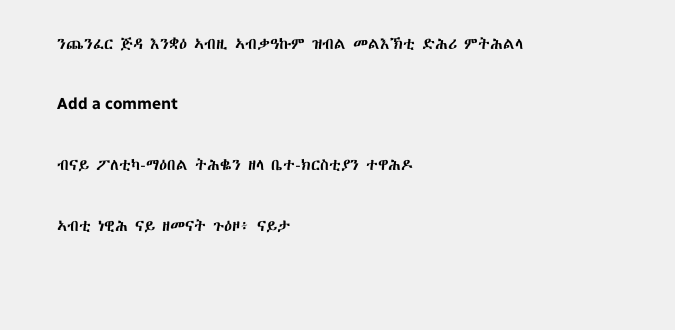ንጨንፈር ጅዳ እንቋዕ ኣብዚ ኣብቃዓኩም ዝብል መልእኽቲ ድሕሪ ምትሕልላ

Add a comment

ብናይ ፖለቲካ-ማዕበል ትሕቈን ዘላ ቤተ-ክርስቲያን ተዋሕዶ

ኣብቲ ነዊሕ ናይ ዘመናት ጉዕዞ፥ ናይታ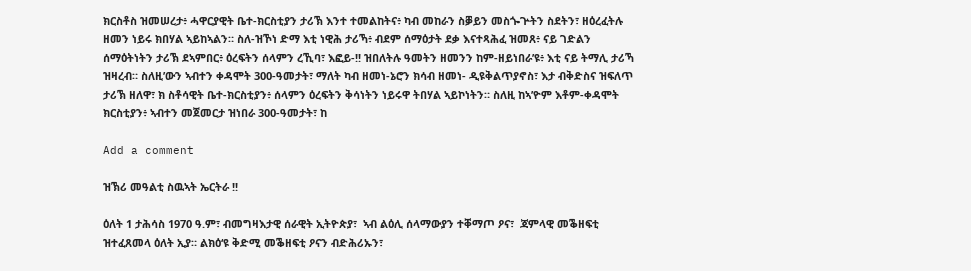ክርስቶስ ዝመሠረታ፥ ሓዋርያዊት ቤተ-ክርስቲያን ታሪኽ እንተ ተመልከትና፥ ካብ መከራን ስቓይን መስጐጕትን ስደትን፣ ዘዕረፈትሉ ዘመን ነይሩ ክበሃል ኣይከኣልን። ስለ-ዝኾነ ድማ እቲ ነዊሕ ታሪኻ፥ ብደም ሰማዕታት ደቃ እናተጻሕፈ ዝመጸ፥ ናይ ገድልን ሰማዕትነትን ታሪኽ ደኣምበር፥ ዕረፍትን ሰላምን ረኺባ፣ እፎይ-!! ዝበለትሉ ዓመትን ዘመንን ከም-ዘይነበራ’ዩ፥ እቲ ናይ ትማሊ ታሪኻ ዝዛረብ። ስለዚ’ውን ኣብተን ቀዳሞት 300-ዓመታት፣ ማለት ካብ ዘመነ-ኔሮን ክሳብ ዘመነ- ዲዩቅልጥያኖስ፣ እታ ብቅድስና ዝፍለጥ ታሪኽ ዘለዋ፣ ክ ስቶሳዊት ቤተ-ክርስቲያን፥ ሰላምን ዕረፍትን ቅሳነትን ነይሩዋ ትበሃል ኣይኮነትን። ስለዚ ከኣ’ዮም እቶም-ቀዳሞት ክርስቲያን፥ ኣብተን መጀመርታ ዝነበራ 300-ዓመታት፣ ከ

Add a comment

ዝኽሪ መዓልቲ ስዉኣት ኤርትራ !!

ዕለት 1 ታሕሳስ 1970 ዓ.ም፣ ብመግዛእታዊ ሰራዊት ኢትዮጵያ፣  ኣብ ልዕሊ ሰላማውያን ተቐማጦ ዖና፣  ጃምላዊ መቕዘፍቲ ዝተፈጸመላ ዕለት ኢያ። ልክዕ‘ዩ ቅድሚ መቕዘፍቲ ዖናን ብድሕሪኡን፣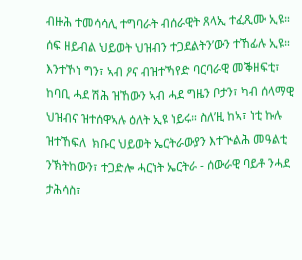ብዙሕ ተመሳሳሊ ተግባራት ብሰራዊት ጸላኢ ተፈጺሙ ኢዩ። ሰፍ ዘይብል ህይወት ህዝብን ተጋደልትን’ውን ተኸፊሉ ኢዩ። እንተኾነ ግን፣ ኣብ ዖና ብዝተኻየድ ባርባራዊ መቕዘፍቲ፣ ከባቢ ሓደ ሽሕ ዝኸውን ኣብ ሓደ ግዜን ቦታን፣ ካብ ሰላማዊ ህዝብና ዝተሰዋኣሉ ዕለት ኢዩ ነይሩ። ስለ’ዚ ከኣ፣ ነቲ ኩሉ ዝተኸፍለ  ክቡር ህይወት ኤርትራውያን እተጒልሕ መዓልቲ ንኽትከውን፣ ተጋድሎ ሓርነት ኤርትራ - ሰውራዊ ባይቶ ንሓደ ታሕሳስ፣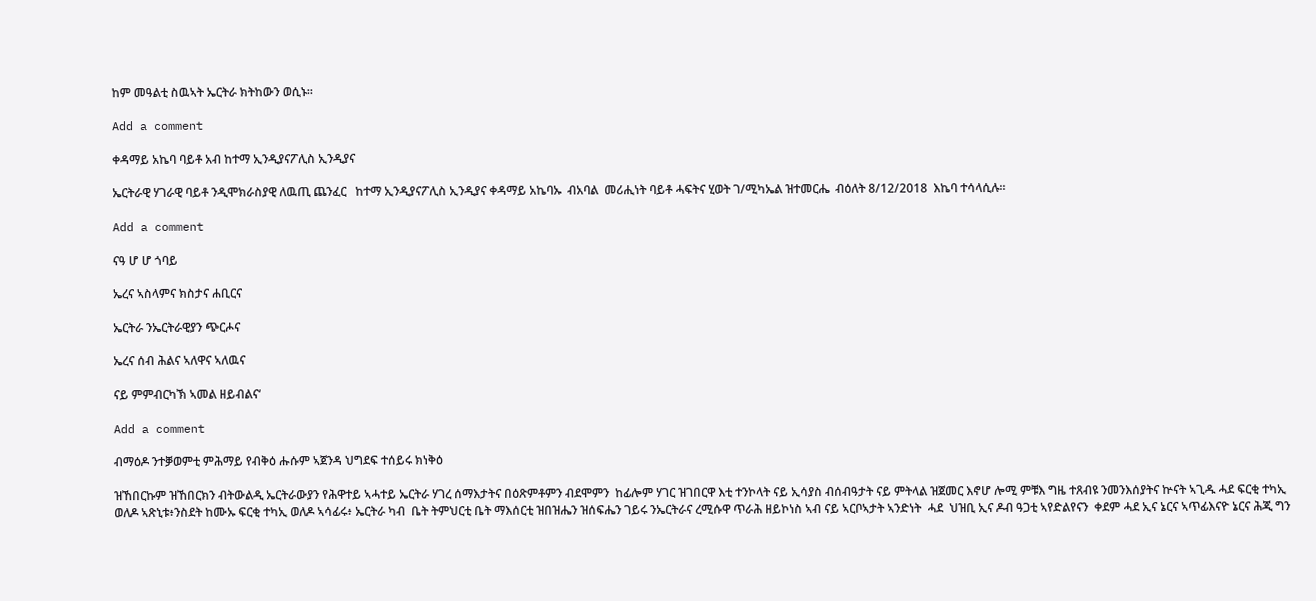ከም መዓልቲ ስዉኣት ኤርትራ ክትከውን ወሲኑ።

Add a comment

ቀዳማይ አኬባ ባይቶ አብ ከተማ ኢንዲያናፖሊስ ኢንዲያና

ኤርትራዊ ሃገራዊ ባይቶ ንዲሞክራስያዊ ለዉጢ ጨንፈር   ከተማ ኢንዲያናፖሊስ ኢንዲያና ቀዳማይ አኬባኡ  ብአባል  መሪሒነት ባይቶ ሓፍትና ሂወት ገ/ሚካኤል ዝተመርሔ  ብዕለት 8/12/2018  እኬባ ተሳላሲሉ።

Add a comment

ናዓ ሆ ሆ ጎባይ

ኤረና ኣስላምና ክስታና ሐቢርና

ኤርትራ ንኤርትራዊያን ጭርሖና

ኤረና ሰብ ሕልና ኣለዋና ኣለዉና

ናይ ምምብርካኽ ኣመል ዘይብልና‘

Add a comment

ብማዕዶ ንተቓወምቲ ምሕማይ የብቅዕ ሑሱም ኣጀንዳ ህግደፍ ተሰይሩ ክነቅዕ

ዝኸበርኩም ዝኸበርክን ብትውልዲ ኤርትራውያን የሕዋተይ ኣሓተይ ኤርትራ ሃገረ ሰማእታትና በዕጽምቶምን ብደሞምን  ከፊሎም ሃገር ዝገበርዋ እቲ ተንኮላት ናይ ኢሳያስ ብሰብዓታት ናይ ምትላል ዝጀመር እኖሆ ሎሚ ምቹእ ግዜ ተጸብዩ ንመንእሰያትና ኵናት ኣጊዱ ሓደ ፍርቂ ተካኢ ወለዶ ኣጽኒቱ፥ንስደት ከሙኡ ፍርቂ ተካኢ ወለዶ ኣሳፊሩ፥ ኤርትራ ካብ  ቤት ትምህርቲ ቤት ማእሰርቲ ዝበዝሔን ዝሰፍሔን ገይሩ ንኤርትራና ረሚሱዋ ጥራሕ ዘይኮነስ ኣብ ናይ ኣርቦኣታት ኣንድነት  ሓደ  ህዝቢ ኢና ዶብ ዓጋቲ ኣየድልየናን  ቀደም ሓደ ኢና ኔርና ኣጥፊእናዮ ኔርና ሕጂ ግን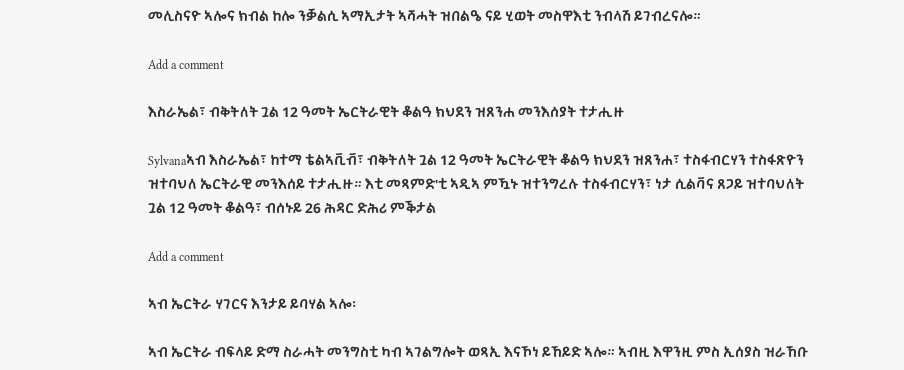መሊስናዮ ኣሎና ክብል ከሎ ንቓልሲ ኣማኢታት ኣሻሓት ዝበልዔ ናይ ሂወት መስዋእቲ ንብላሽ ይገብረናሎ።

Add a comment

እስራኤል፣ ብቅትለት ጓል 12 ዓመት ኤርትራዊት ቆልዓ ክህደን ዝጸንሐ መንእሰያት ተታሒዙ

Sylvanaኣብ እስራኤል፣ ከተማ ቴልኣቪቭ፣ ብቅትለት ጓል 12 ዓመት ኤርትራዊት ቆልዓ ክህደን ዝጸንሐ፣ ተስፋብርሃን ተስፋጽዮን ዝተባህለ ኤርትራዊ መንእሰይ ተታሒዙ። እቲ መጻምድ'ቲ ኣዲኣ ምዃኑ ዝተንግረሉ ተስፋብርሃን፣ ነታ ሲልቫና ጸጋይ ዝተባህለት ጓል 12 ዓመት ቆልዓ፣ ብሰኑይ 26 ሕዳር ድሕሪ ምቕታል

Add a comment

ኣብ ኤርትራ ሃገርና እንታይ ይባሃል ኣሎ፡

ኣብ ኤርትራ ብፍላይ ድማ ስራሓት መንግስቲ ካብ ኣገልግሎት ወጻኢ እናኾነ ይኸይድ ኣሎ። ኣብዚ እዋንዚ ምስ ኢሰያስ ዝራኸቡ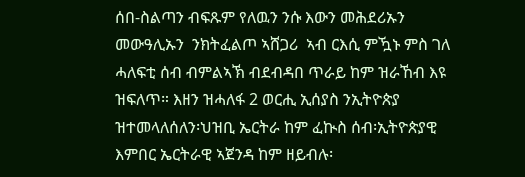ሰበ-ስልጣን ብፍጹም የለዉን ንሱ እውን መሕደሪኡን መውዓሊኡን  ንክትፈልጦ ኣሸጋሪ  ኣብ ርእሲ ምዃኑ ምስ ገለ ሓለፍቲ ሰብ ብምልኣኽ ብደብዳበ ጥራይ ከም ዝራኸብ እዩ ዝፍለጥ። እዘን ዝሓለፋ 2 ወርሒ ኢሰያስ ንኢትዮጵያ ዝተመላለሰለን፡ህዝቢ ኤርትራ ከም ፈኲስ ሰብ፡ኢትዮጵያዊ እምበር ኤርትራዊ ኣጀንዳ ከም ዘይብሉ፡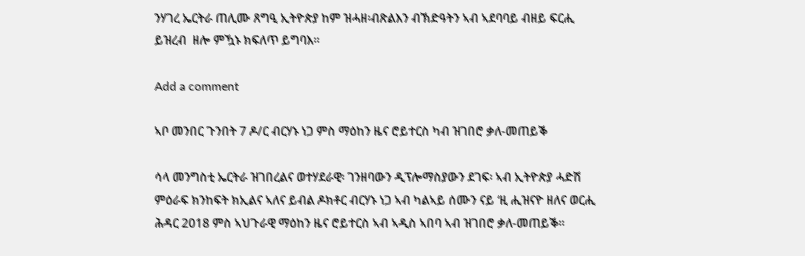ንሃገረ ኤርትራ ጠሊሙ ጸግዒ ኢትዮጵያ ከም ዝሓዘ፡ብጽልእን ብኽድዓትን ኣብ ኣደባባይ ብዘይ ፍርሒ ይዝረብ  ዘሎ ምዃኑ ክፍለጥ ይግባእ።

Add a comment

ኣቦ መንበር ጉንበት 7 ዶ/ር ብርሃኑ ነጋ ምስ ማዕከን ዜና ሮይተርስ ካብ ዝገበሮ ቃለ-መጠይቕ

ሳላ መንግስቲ ኤርትራ ዝገበረልና ወተሃደራዊ፡ ገንዘባውን ዲፕሎማስያውን ደገፍ፡ ኣብ ኢትዮጵያ ሓድሽ ምዕራፍ ክንከፍት ክኢልና ኣለና ይብል ዶክቶር ብርሃኑ ነጋ ኣብ ካልኣይ ሰሙን ናይ ‘ዚ ሒዝናዮ ዘለና ወርሒ ሕዳር 2018 ምስ ኣህጉራዊ ማዕከን ዜና ሮይተርስ ኣብ ኣዲስ ኣበባ ኣብ ዝገበሮ ቃለ-መጠይቕ።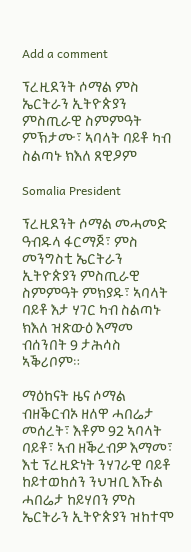Add a comment

ፕረዚደንት ሶማል ምስ ኤርትራን ኢትዮጵያን ምስጢራዊ ስምምዓት ምኽታሙ፣ ኣባላት ባይቶ ካብ ስልጣኑ ክእለ ጸዊዖም

Somalia President

ፕረዚደንት ሶማል መሓመድ ዓብዱላ ፋርማጆ፣ ምስ መንግስቲ ኤርትራን ኢትዮጵያን ምስጢራዊ ስምምዓት ምክያዱ፣ ኣባላት ባይቶ እታ ሃገር ካብ ስልጣኑ ክእለ ዝጽውዕ እማመ ብሰንበት 9 ታሕሳስ ኣቕሪቦም።

ማዕከናት ዜና ሶማል ብዘቕርብኦ ዘለዋ ሓበሬታ መሰረት፣ እቶም 92 ኣባላት ባይቶ፣ ኣብ ዘቕረብዎ እማመ፣ እቲ ፕረዚድነት ንሃገራዊ ባይቶ ከይተወከሰን ንህዝቢ እኹል ሓበሬታ ከይሃበን ምስ ኤርትራን ኢትዮጵያን ዝከተሞ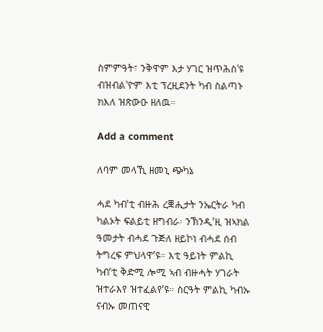ስምምዓት፣ ንቅዋም እታ ሃገር ዝጥሕስ'ዩ ብዝብል'ዮም እቲ ፕረዚደንት ካብ ስልጣኑ ክእለ ዝጽውዑ ዘለዉ።

Add a comment

ለባም መላኺ ዘመኒ ጭካኔ

ሓደ ካብ’ቲ ብዙሕ ረቛሒታት ንኤርትራ ካብ ካልኦት ፍልይቲ ዘግብራ፡ ንኽንዲ’ዚ ዝኣክል ዓመታት ብሓደ ጉጅለ ዘይኮነ ብሓደ ሰብ ትግረፍ ምህላዋ’ዩ። እቲ ዓይነት ምልኪ ካብ’ቲ ቅድሚ ሎሚ ኣብ ብዙሓት ሃገራት ዝተራእየ ዝተፈልየ’ዩ። ስርዓት ምልኪ ካብኡ ናብኡ መጠናዊ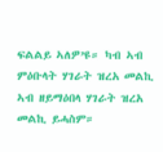ፍልልይ ኣለዎ’ዩ። ካብ ኣብ ምዕቡላት ሃገራት ዝረአ መልኪ ኣብ ዘይማዕበላ ሃገራት ዝረአ መልኪ ይሓስም።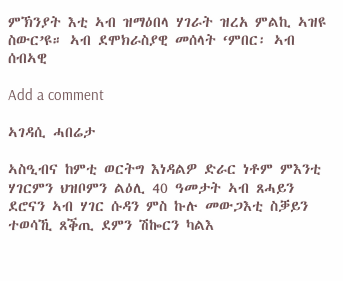ምኽንያት እቲ ኣብ ዝማዕበላ ሃገራት ዝረአ ምልኪ ኣዝዩ ስውር’ዩ። ኣብ ደሞክራስያዊ መሰላት ‘ምበር፡ ኣብ ሰብኣዊ

Add a comment

ኣገዳሲ ሓበሬታ

ኣስዒብና ከምቲ ወርትግ እነዳልዎ ድራር ነቶም ምእንቲ ሃገርምን ህዝቦምን ልዕሊ 40 ዓመታት ኣብ ጸሓይን ደሮናን ኣብ ሃገር ሱዳን ምስ ኩሉ መውጋእቲ ስቓይን ተወሳኺ ጸቕጢ ደምን ሽኰርን ካልእ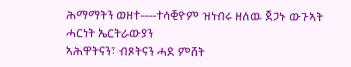ሕማማትን ወዘተ----ተሳቒዮም ዝነብሩ ዘለዉ ጀጋኑ ውጉኣት ሓርነት ኤርትራውያን
ኣሕዋትናን፣ ብጾትናን ሓደ ምሸት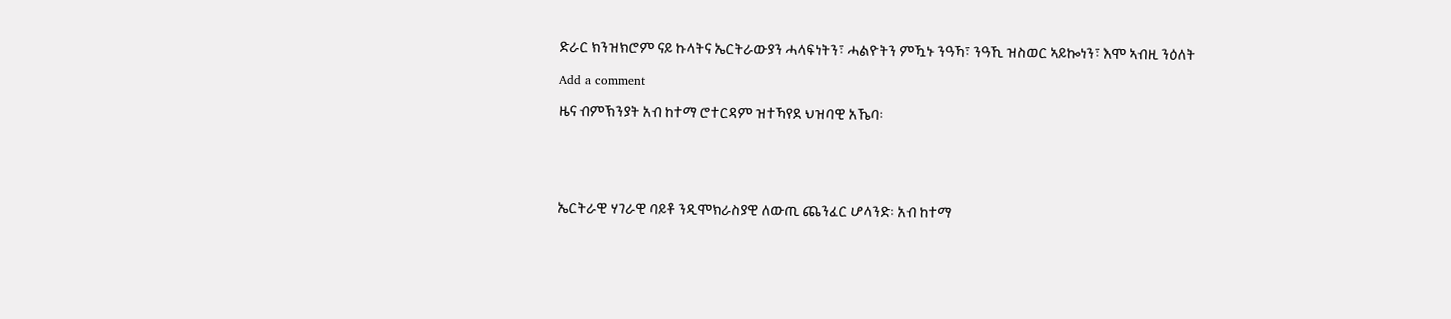ድራር ክንዝክሮም ናይ ኩላትና ኤርትራውያን ሓላፍነትን፣ ሓልዮትን ምዃኑ ንዓኻ፣ ንዓኺ ዝስወር ኣይኰነን፣ እሞ ኣብዚ ንዕለት

Add a comment

ዜና ብምኽንያት አብ ከተማ ሮተርዳም ዝተኻየደ ህዝባዊ አኼባ፡





ኤርትራዊ ሃገራዊ ባይቶ ንዲሞክራስያዊ ለውጢ ጨንፈር ሆላንድ፡ አብ ከተማ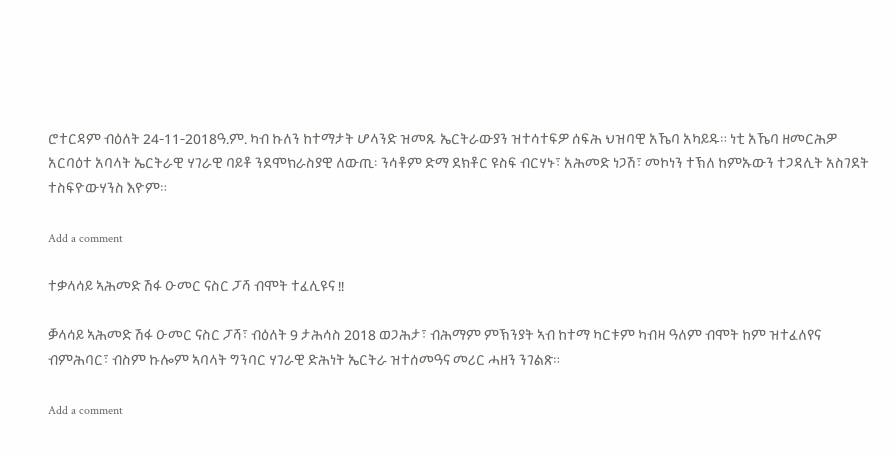ሮተርዳም ብዕለት 24-11-2018ዓ.ም. ካብ ኩለን ከተማታት ሆላንድ ዝመጹ ኤርትራውያን ዝተሳተፍዎ ሰፍሕ ህዝባዊ አኼባ አካይዱ። ነቲ አኼባ ዘመርሕዎ አርባዕተ አባላት ኤርትራዊ ሃገራዊ ባይቶ ንደሞክራስያዊ ለውጢ፡ ንሳቶም ድማ ደክቶር ዩስፍ ብርሃኑ፣ አሕመድ ነጋሽ፣ መኮነን ተኽለ ከምኡውን ተጋዳሊት አስገደት ተስፍዮውሃንስ እዮም።

Add a comment

ተቃላሳይ ኣሕመድ ሽፋ ዑመር ናስር ፓሻ ብሞት ተፈሊዩና !!

ቓላሳይ ኣሕመድ ሽፋ ዑመር ናስር ፓሻ፣ ብዕለት 9 ታሕሳስ 2018 ወጋሕታ፣ ብሕማም ምኽንያት ኣብ ከተማ ካርቱም ካብዛ ዓለም ብሞት ከም ዝተፈለየና ብምሕባር፣ ብስም ኩሎም ኣባላት ግንባር ሃገራዊ ድሕነት ኤርትራ ዝተሰመዓና መሪር ሓዘን ንገልጽ።

Add a comment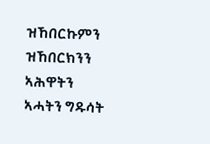ዝኸበርኩምን ዝኸበርክንን ኣሕዋትን ኣሓትን ግዱሳት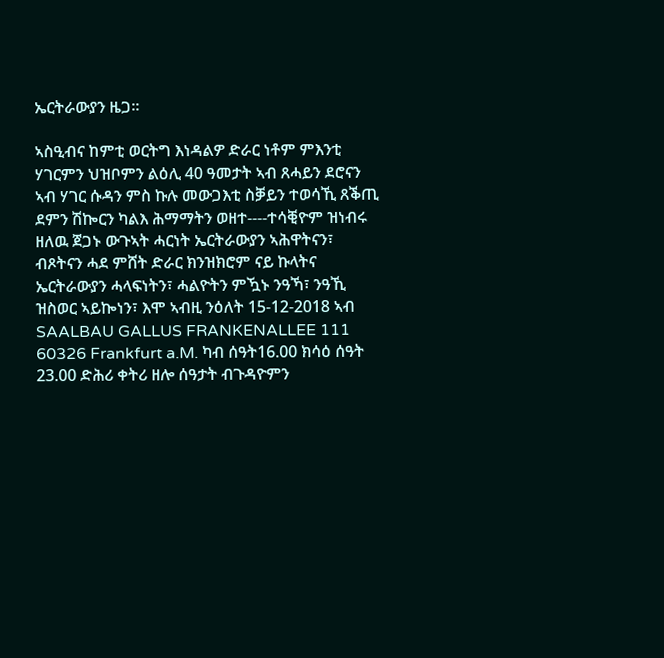ኤርትራውያን ዜጋ።

ኣስዒብና ከምቲ ወርትግ እነዳልዎ ድራር ነቶም ምእንቲ ሃገርምን ህዝቦምን ልዕሊ 40 ዓመታት ኣብ ጸሓይን ደሮናን ኣብ ሃገር ሱዳን ምስ ኩሉ መውጋእቲ ስቓይን ተወሳኺ ጸቕጢ ደምን ሽኰርን ካልእ ሕማማትን ወዘተ----ተሳቒዮም ዝነብሩ ዘለዉ ጀጋኑ ውጉኣት ሓርነት ኤርትራውያን ኣሕዋትናን፣ ብጾትናን ሓደ ምሸት ድራር ክንዝክሮም ናይ ኩላትና ኤርትራውያን ሓላፍነትን፣ ሓልዮትን ምዃኑ ንዓኻ፣ ንዓኺ ዝስወር ኣይኰነን፣ እሞ ኣብዚ ንዕለት 15-12-2018 ኣብ SAALBAU GALLUS FRANKENALLEE 111 60326 Frankfurt a.M. ካብ ሰዓት16.00 ክሳዕ ሰዓት 23.00 ድሕሪ ቀትሪ ዘሎ ሰዓታት ብጉዳዮምን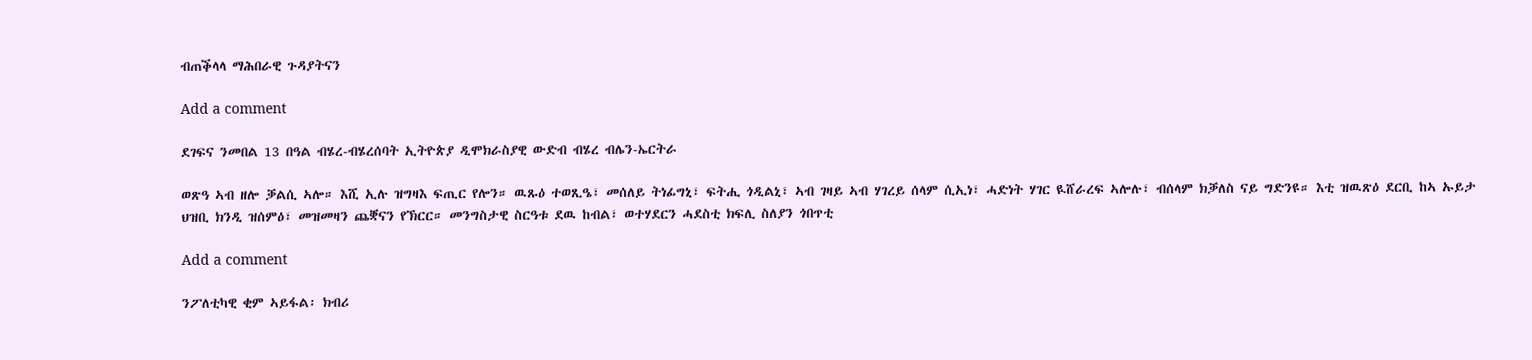ብጠቕላላ ማሕበራዊ ጉዳያትናን

Add a comment

ደገፍና ንመበል 13 በዓል ብሄረ-ብሄረሰባት ኢትዮጵያ ዲሞክራስያዊ ውድብ ብሄረ ብሌን-ኤርትራ

ወጽዓ ኣብ ዘሎ ቓልሲ ኣሎ። እሺ ኢሉ ዝግዛእ ፍጢር የሎን። ዉጹዕ ተወጺዔ፣ መሰለይ ትነፊግኒ፣ ፍትሒ ጎዲልኒ፣ ኣብ ገዛይ ኣብ ሃገረይ ሰላም ሲኢነ፣ ሓድነት ሃገር ዪሸራረፍ ኣሎሉ፣ ብሰላም ክቓለስ ናይ ግድንዩ። እቲ ዝዉጽዕ ደርቢ ከኣ ኡይታ ህዝቢ ክንዲ ዝሰምዕ፣ መዝመዛን ጨቛናን የኽርር። መንግስታዊ ስርዓቱ ደዉ ከብል፣ ወተሃደርን ሓደስቲ ክፍሊ ስለያን ጎበጥቲ

Add a comment

ንፖለቲካዊ ቂም ኣይፋል፡ ክብሪ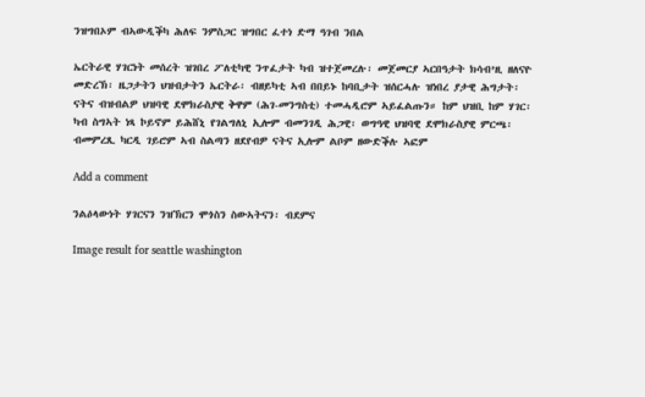ንዝግበኦም ብኣውዲቕካ ሕለፍ ንምስጋር ዝግበር ፈተነ ድማ ዓገብ ንበል

ኤርትራዊ ሃገርነት መሰረት ዝገበረ ፖለቲካዊ ንጥፈታት ካብ ዝተጀመረሉ፡ መጀመርያ ኣርበዓታት ክሳብ’ዚ ዘለናዮ መድረኽ፡ ዜጋታትን ህዝብታትን ኤርትራ፡ ብዘይካቲ ኣብ በበይኑ ከባቢታት ዝሰርሓሉ ዝነበረ ያታዊ ሕግታት፡ ናትና ብዝብልዎ ህዝባዊ ደሞክራስያዊ ቅዋም (ሕገ-መንግስቲ) ተመሓዲሮም ኣይፈልጡን። ከም ህዝቢ ከም ሃገር፡ ካብ ስግኣት ነጻ ኮይኖም ይሕሸኒ የገልግለኒ ኢሎም ብመንገዲ ሕጋዊ፡ ወግዓዊ ህዝባዊ ደሞክራስያዊ ምርጫ፡ ብመምረጺ ካርዲ ገይሮም ኣብ ስልጣን ዘደየብዎ ናትና ኢሎም ልቦም ዘውድቕሉ ኣፎም

Add a comment

ንልዕላውነት ሃገርናን ንዝኽርን ሞጎስን ስውኣትናን፡ ብደምና

Image result for seattle washington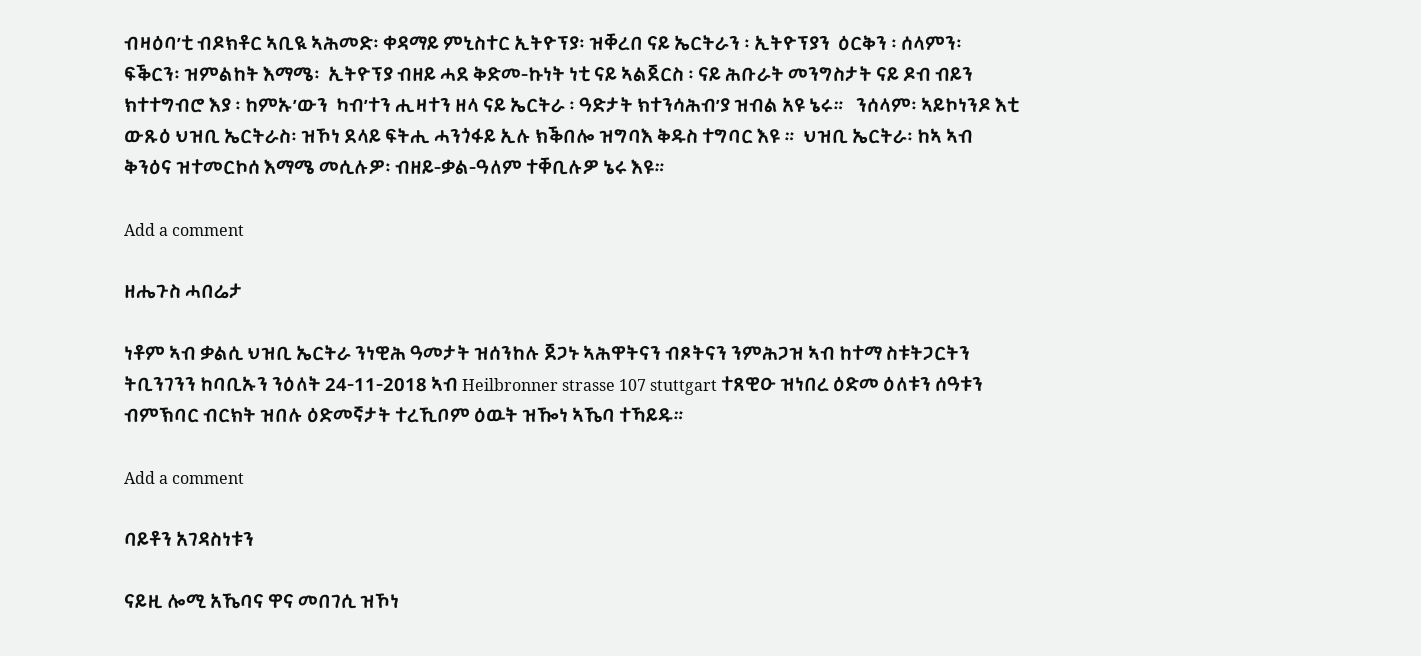ብዛዕባ’ቲ ብዶክቶር ኣቢዪ ኣሕመድ፡ ቀዳማይ ምኒስተር ኢትዮፕያ፡ ዝቐረበ ናይ ኤርትራን ፡ ኢትዮፕያን  ዕርቅን ፡ ሰላምን፡ ፍቕርን፡ ዝምልከት እማሜ፡  ኢትዮፕያ ብዘይ ሓደ ቅድመ-ኩነት ነቲ ናይ ኣልጀርስ ፡ ናይ ሕቡራት መንግስታት ናይ ዶብ ብይን ክተተግብሮ እያ ፡ ከምኡ’ውን  ካብ’ተን ሒዛተን ዘላ ናይ ኤርትራ ፡ ዓድታት ክተንሳሕብ’ያ ዝብል አዩ ኔሩ።   ንሰላም፡ ኣይኮነንዶ እቲ ውጹዕ ህዝቢ ኤርትራስ፡ ዝኾነ ደላይ ፍትሒ ሓንጎፋይ ኢሉ ክቕበሎ ዝግባእ ቅዱስ ተግባር እዩ ።  ህዝቢ ኤርትራ፡ ከኣ ኣብ ቅንዕና ዝተመርኮሰ እማሜ መሲሉዎ፡ ብዘይ-ቃል-ዓለም ተቐቢሉዎ ኔሩ እዩ።

Add a comment

ዘሔጉስ ሓበሬታ

ነቶም ኣብ ቃልሲ ህዝቢ ኤርትራ ንነዊሕ ዓመታት ዝሰንከሉ ጀጋኑ ኣሕዋትናን ብጾትናን ንምሕጋዝ ኣብ ከተማ ስቱትጋርትን ትቢንገንን ከባቢኡን ንዕለት 24-11-2018 ኣብ Heilbronner strasse 107 stuttgart ተጸዊዑ ዝነበረ ዕድመ ዕለቱን ሰዓቱን ብምኽባር ብርክት ዝበሉ ዕድመኛታት ተረኺቦም ዕዉት ዝዀነ ኣኼባ ተኻይዱ።

Add a comment

ባይቶን አገዳስነቱን

ናይዚ ሎሚ አኼባና ዋና መበገሲ ዝኾነ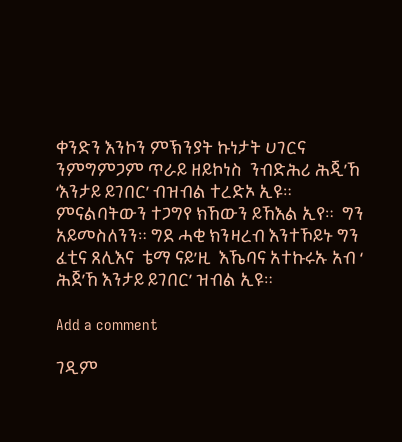ቀንድን እንኮን ምኽንያት ኩነታት ሀገርና ንምግምጋም ጥራይ ዘይኮነስ  ንብድሕሪ ሕጂ’ኸ ‘እንታይ ይገበር’ ብዝብል ተረድኦ ኢዩ።  ምናልባትውን ተጋግየ ክኸውን ይኸእል ኢየ።  ግን አይመስለንን። ግደ ሓቂ ክንዛረብ እንተኾይኑ ግን ፈቲና ጸሊእና  ቴማ ናይ’ዚ  እኼባና አተኩሩኡ አብ ‘ ሕጀ’ኸ እንታይ ይገበር’ ዝብል ኢዩ።

Add a comment

ገዲም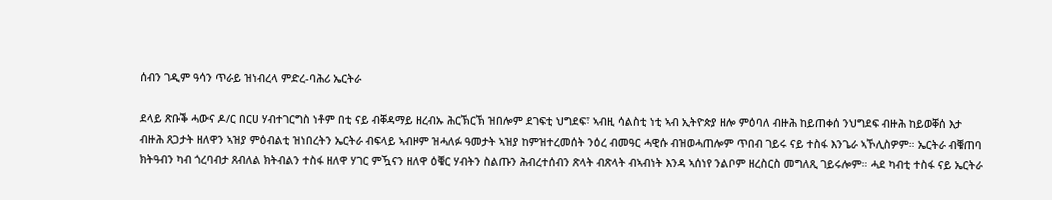ሰብን ገዲም ዓሳን ጥራይ ዝነብረላ ምድረ-ባሕሪ ኤርትራ

ደላይ ጽቡቕ ሓውና ዶ/ር በርሀ ሃብተገርግስ ነቶም በቲ ናይ ብቐዳማይ ዘረብኡ ሕርኽርኽ ዝበሎም ደገፍቲ ህግደፍ፣ ኣብዚ ሳልስቲ ነቲ ኣብ ኢትዮጵያ ዘሎ ምዕባለ ብዙሕ ከይጠቀሰ ንህግደፍ ብዙሕ ከይወቐሰ እታ ብዙሕ ጸጋታት ዘለዋን ኣዝያ ምዕብልቲ ዝነበረትን ኤርትራ ብፍላይ ኣብዞም ዝሓለፉ ዓመታት ኣዝያ ከምዝተረመሰት ንዕረ ብመዓር ሓዊሱ ብዝወሓጠሎም ጥበብ ገይሩ ናይ ተስፋ እንጌራ ኣኾሊስዎም። ኤርትራ ብቑጠባ ክትዓብን ካብ ጎረባብታ ጸብለል ክትብልን ተስፋ ዘለዋ ሃገር ምዃናን ዘለዋ ዕቑር ሃብትን ስልጡን ሕብረተሰብን ጽላት ብጽላት ብኣብነት እንዳ ኣሰነየ ንልቦም ዘረስርስ መግለጺ ገይሩሎም። ሓደ ካብቲ ተስፋ ናይ ኤርትራ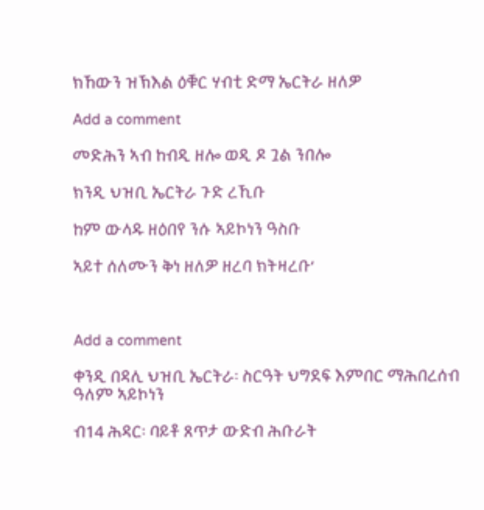ክኸውን ዝኽእል ዕቑር ሃብቲ ድማ ኤርትራ ዘለዎ

Add a comment

መድሕን ኣብ ከብዲ ዘሎ ወዲ ዶ ጓል ንበሎ

ክንዲ ህዝቢ ኤርትራ ጉድ ረኺቡ

ከም ውላዱ ዘዕበየ ንሱ ኣይኮነን ዓስቡ

ኣይተ ሰለሙን ቅነ ዘለዎ ዘረባ ክትዛረቡ‘



Add a comment

ቀንዲ በዳሊ ህዝቢ ኤርትራ፡ ስርዓት ህግደፍ እምበር ማሕበረሰብ ዓለም ኣይኮነን

ብ14 ሕዳር፡ ባይቶ ጸጥታ ውድብ ሕቡራት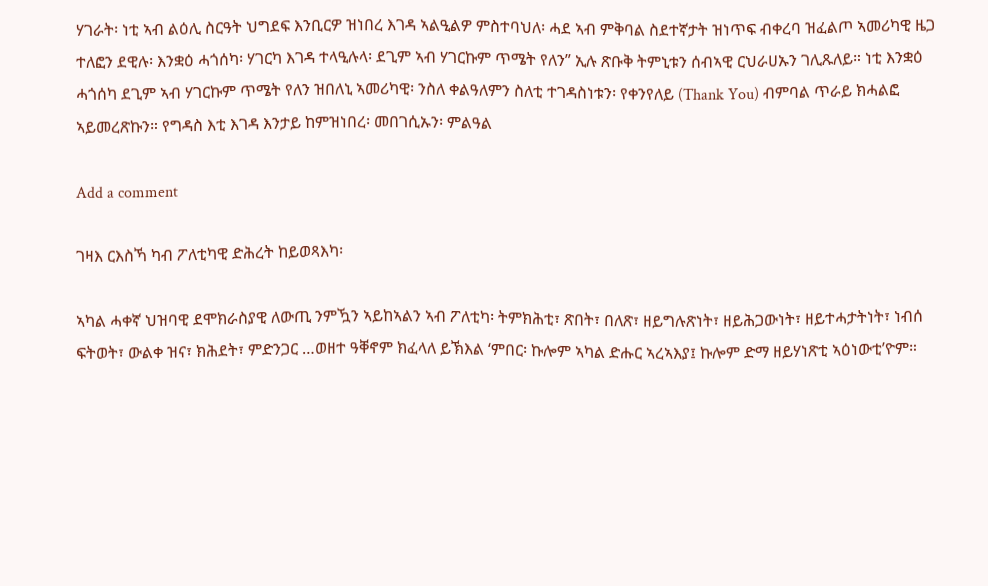ሃገራት፡ ነቲ ኣብ ልዕሊ ስርዓት ህግደፍ እንቢርዎ ዝነበረ እገዳ ኣልዒልዎ ምስተባህለ፡ ሓደ ኣብ ምቅባል ስደተኛታት ዝነጥፍ ብቀረባ ዝፈልጦ ኣመሪካዊ ዜጋ ተለፎን ደዊሉ፡ እንቋዕ ሓጎሰካ፡ ሃገርካ እገዳ ተላዒሉላ፡ ደጊም ኣብ ሃገርኩም ጥሜት የለን” ኢሉ ጽቡቅ ትምኒቱን ሰብኣዊ ርህራሀኡን ገሊጹለይ። ነቲ እንቋዕ ሓጎሰካ ደጊም ኣብ ሃገርኩም ጥሜት የለን ዝበለኒ ኣመሪካዊ፡ ንስለ ቀልዓለምን ስለቲ ተገዳስነቱን፡ የቀንየለይ (Thank You) ብምባል ጥራይ ክሓልፎ ኣይመረጽኩን። የግዳስ እቲ እገዳ እንታይ ከምዝነበረ፡ መበገሲኡን፡ ምልዓል

Add a comment

ገዛእ ርእስኻ ካብ ፖለቲካዊ ድሕረት ከይወጻእካ፡

ኣካል ሓቀኛ ህዝባዊ ደሞክራስያዊ ለውጢ ንምዃን ኣይከኣልን ኣብ ፖለቲካ፡ ትምክሕቲ፣ ጽበት፣ በለጽ፣ ዘይግሉጽነት፣ ዘይሕጋውነት፣ ዘይተሓታትነት፣ ነብሰ ፍትወት፣ ውልቀ ዝና፣ ክሕደት፣ ምድንጋር …ወዘተ ዓቐኖም ክፈላለ ይኽእል ‘ምበር፡ ኩሎም ኣካል ድሑር ኣረኣእያ፤ ኩሎም ድማ ዘይሃነጽቲ ኣዕነውቲ’ዮም።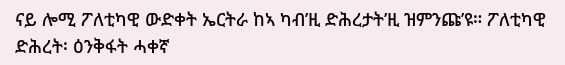ናይ ሎሚ ፖለቲካዊ ውድቀት ኤርትራ ከኣ ካብ’ዚ ድሕረታት’ዚ ዝምንጩ’ዩ። ፖለቲካዊ
ድሕረት፡ ዕንቅፋት ሓቀኛ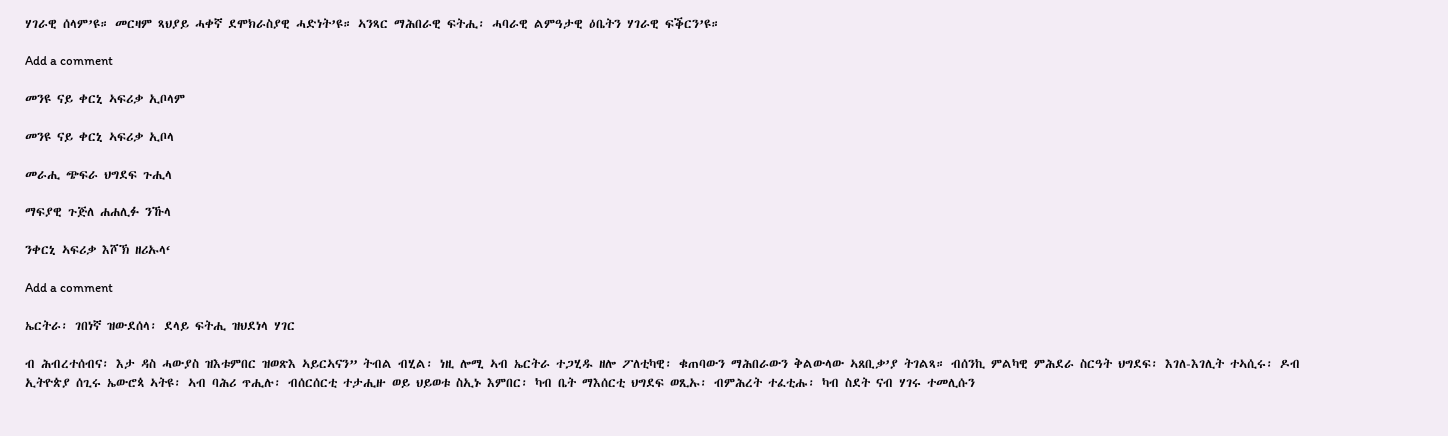ሃገራዊ ሰላም’ዩ። መርዛም ጻህያይ ሓቀኛ ደሞክራስያዊ ሓድነት’ዩ። ኣንጻር ማሕበራዊ ፍትሒ፡ ሓባራዊ ልምዓታዊ ዕቤትን ሃገራዊ ፍቕርን’ዩ።

Add a comment

መንዩ ናይ ቀርኒ ኣፍሪቃ ኢቦላም

መንዩ ናይ ቀርኒ ኣፍሪቃ ኢቦላ

መራሒ ጭፍራ ህግደፍ ጉሒላ

ማፍያዊ ጉጅለ ሐሐሊፉ ንኹላ

ንቀርኒ ኣፍሪቃ እሾኽ ዘሪኡላ‘

Add a comment

ኤርትራ፡ ገበነኛ ዝውደሰላ፡ ደላይ ፍትሒ ዝህደነላ ሃገር

ብ ሕብረተሰብና፡ እታ ዳስ ሓውያስ ዝእቱምበር ዝወጽእ ኣይርኣናን” ትብል ብሂል፡ ነዚ ሎሚ ኣብ ኤርትራ ተጋሂዱ ዘሎ ፖለቲካዊ፡ ቁጠባውን ማሕበራውን ቅልውላው ኣጸቢቃ’ያ ትገልጻ። ብሰንኪ ምልካዊ ምሕደራ ስርዓት ህግደፍ፡ እገለ-እገሊት ተኣሲሩ፡ ዶብ ኢትዮጵያ ሰጊሩ ኤውሮጳ ኣትዩ፡ ኣብ ባሕሪ ጥሒሉ፡ ብሰርሰርቲ ተታሒዙ ወይ ህይወቱ ስኢኑ እምበር፡ ካብ ቤት ማእሰርቲ ህግደፍ ወጺኡ፡ ብምሕረት ተፈቲሑ፡ ካብ ስደት ናብ ሃገሩ ተመሊሱን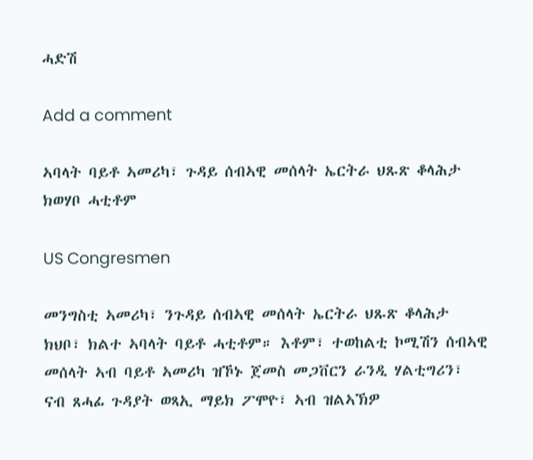ሓድሽ

Add a comment

ኣባላት ባይቶ ኣመሪካ፣ ጉዳይ ሰብኣዊ መሰላት ኤርትራ ህጹጽ ቆላሕታ ክወሃቦ ሓቲቶም

US Congresmen

መንግስቲ ኣመሪካ፣ ንጉዳይ ሰብኣዊ መሰላት ኤርትራ ህጹጽ ቆላሕታ ክህቦ፣ ክልተ ኣባላት ባይቶ ሓቲቶም። እቶም፣ ተወከልቲ ኮሚሽን ሰብኣዊ መሰላት ኣብ ባይቶ ኣመሪካ ዝኾኑ ጀመስ መጋቨርን ራንዲ ሃልቲግሪን፣ ናብ ጸሓፊ ጉዳያት ወጻኢ ማይክ ፖሞዮ፣ ኣብ ዝልኣኽዎ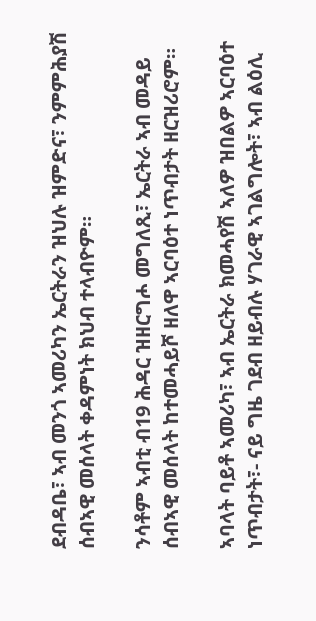ደብዳቤ፣ ኣብ መንጎ ኣመሪካን ኤርትራን ዝህሉ ዝምድና፣ ንምምሕያሽ ሰብኣዊ መሰላት ቀዳምነት ክህብ ተላብዮም።

ንሳቶም ኣብቲ ብ19 ሕዳር ዝዘርግሖ መግለጺ፣ ኤርትራ ኣብ መዳይ ሰብኣዊ መሰላት ከተመሓይሾ ዘለዋ ኣርባዕተ ነጥብታት ዘርዝሪሮም።

ኣባላት ባይቶ ኣመሪካ፣ ኣብ ኤርትራ ክመሓየሽ ኣለዎ ዝበልዎ ኣርባዕተ ነጥብታት፣- ናይ ግዜ ገደብ ዘይብሉ ሃገራዊ ኣገልግሎት፣ ኣብ ልዕሊ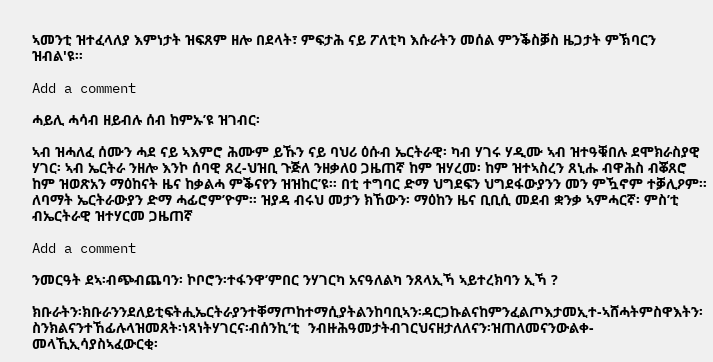ኣመንቲ ዝተፈላለያ እምነታት ዝፍጸም ዘሎ በደላት፣ ምፍታሕ ናይ ፖለቲካ እሱራትን መሰል ምንቕስቓስ ዜጋታት ምኽባርን ዝብል'ዩ።

Add a comment

ሓይሊ ሓሳብ ዘይብሉ ሰብ ከምኡ’ዩ ዝገብር፡

ኣብ ዝሓለፈ ሰሙን ሓደ ናይ ኣእምሮ ሕሙም ይኹን ናይ ባህሪ ዕሱብ ኤርትራዊ፡ ካብ ሃገሩ ሃዲሙ ኣብ ዝተዓቑበሉ ደሞክራስያዊ ሃገር፡ ኣብ ኤርትራ ንዘሎ እንኮ ሰባዊ ጸረ-ህዝቢ ጉጅለ ንዘቃለዐ ጋዜጠኛ ከም ዝሃረመ፡ ከም ዝተኣስረን ጸኒሑ ብዋሕስ ብቖጸሮ ከም ዝወጽአን ማዕከናት ዜና ከቃልሓ ምቕናየን ዝዝከር’ዩ። በቲ ተግባር ድማ ህግደፍን ህግደፋውያንን መን ምዃኖም ተቓሊዖም። ለባማት ኤርትራውያን ድማ ሓፊሮም’ዮም። ዝያዳ ብሩህ መታን ክኸውን፡ ማዕከን ዜና ቢቢሲ መደብ ቋንቃ ኣምሓርኛ፡ ምስ’ቲ ብኤርትራዊ ዝተሃርመ ጋዜጠኛ

Add a comment

ንመርዓት ደኣ፡ብጭብጨባን፡ ኮቦሮን፡ተፋንዋ’ምበር ንሃገርካ አናዓለልካ ንጸላኢኻ ኣይተረክባን ኢኻ ?

ክቡራትን፡ክቡራንንደለይቲፍትሒኤርትራያንተቐማጦከተማሲያትልንከባቢኣን፡ዳርጋኩልናከምንፈልጦእታመኢተ-ኣሸሓትምስዋእትን፡ስንክልናንተኸፊሉላዝመጸት፡ነጻነትሃገርና፡ብሰንኪ’ቲ  ንብዙሕዓመታትብገርህናዘታለለናን፡ዝጠለመናንውልቀ-መላኺኢሳያስኣፈውርቂ፡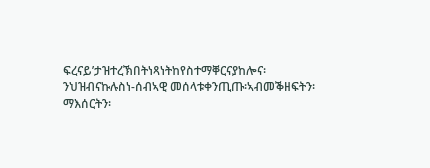ፍረናይ’ታዝተረኽበትነጻነትከየስተማቐርናያከሎና፡ንህዝብናኩሉስነ-ሰብኣዊ መሰላቱቀንጢጡ፡ኣብመቕዘፍትን፡ማእሰርትን፡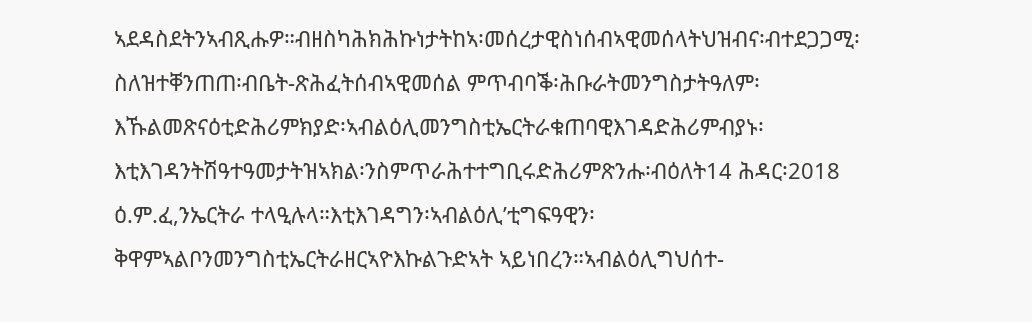ኣደዳስደትንኣብጺሑዎ።ብዘስካሕክሕኩነታትከኣ፡መሰረታዊስነሰብኣዊመሰላትህዝብና፡ብተደጋጋሚ፡ስለዝተቐንጠጠ፡ብቤት-ጽሕፈትሰብኣዊመሰል ምጥብባቕ፡ሕቡራትመንግስታትዓለም፡ እኹልመጽናዕቲድሕሪምክያድ፡ኣብልዕሊመንግስቲኤርትራቁጠባዊእገዳድሕሪምብያኑ፡እቲእገዳንትሽዓተዓመታትዝኣክል፡ንስምጥራሕተተግቢሩድሕሪምጽንሑ፡ብዕለት14 ሕዳር፡2018 ዕ.ም.ፈ,ንኤርትራ ተላዒሉላ።እቲእገዳግን፡ኣብልዕሊ’ቲግፍዓዊን፡ቅዋምኣልቦንመንግስቲኤርትራዘርኣዮእኩልጉድኣት ኣይነበረን።ኣብልዕሊግህሰተ-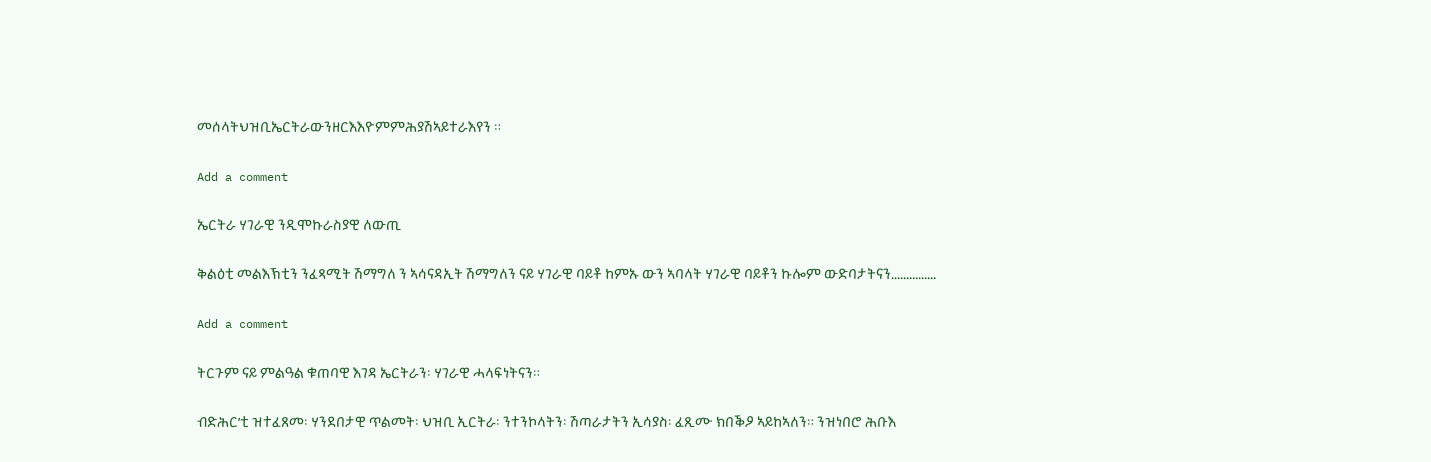መሰላትህዝቢኤርትራውንዘርእእዮምምሕያሽኣይተራእየን ።

Add a comment

ኤርትራ ሃገራዊ ንዲሞኩራስያዊ ለውጢ

ቅልዕቲ መልእኽቲን ንፈጻሚት ሽማግለ ን ኣሳናዳኢት ሽማግለን ናይ ሃገራዊ ባይቶ ከምኡ ውን ኣባላት ሃገራዊ ባይቶን ኩሎም ውድባታትናን...............

Add a comment

ትርጉም ናይ ምልዓል ቁጠባዊ እገዳ ኤርትራን፡ ሃገራዊ ሓላፍነትናን።

ብድሕር’ቲ ዝተፈጸመ፡ ሃንደበታዊ ጥልመት፡ ህዝቢ ኢርትራ፡ ንተንኮላትን፡ ሽጣራታትን ኢሳያስ፡ ፈጺሙ ክበቕዖ ኣይከኣለን። ንዝነበሮ ሕቡእ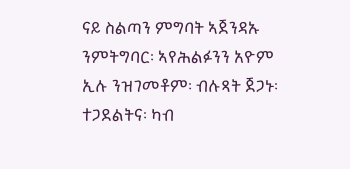ናይ ስልጣን ምግባት ኣጀንዳኡ ንምትግባር፡ ኣየሕልፉንን አዮም ኢሉ ንዝገመቶም፡ ብሉጻት ጀጋኑ፡ ተጋደልትና፡ ካብ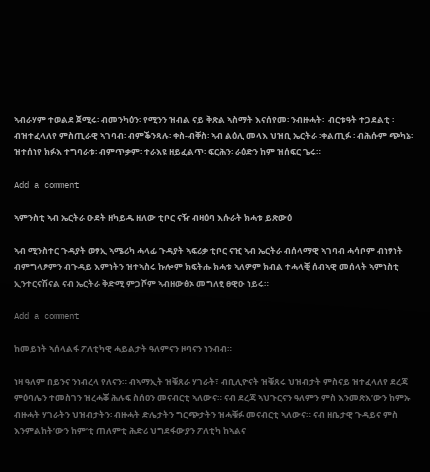ኣብራሃም ተወልደ ጀሚሩ፡ ብመንካዕን፡ የሚንን ዝብል ናይ ቅጽል ኣስማት እናሰየመ፡ ንብዙሓት፡  ብርቱዓት ተጋደልቲ ፡ ብዝተፈላለየ ምስጢራዊ ኣገባብ፡ ብምቕንጻሉ፡ ቀስ-ብቐስ፡ ኣብ ልዕሊ መላእ ህዝቢ ኤርትራ ፡ቀልጢፉ ፡ ብሕሱም ጭካኔ፡ ዝተሰነየ ክፉእ ተግባራቱ፡ ብምጥቃም፡ ተራእዩ ዘይፈልጥ፡ ፍርሕን፡ ራዕድን ከም ዝሰፍር ጌሩ።

Add a comment

ኣምንስቲ ኣብ ኤርትራ ዑደት ዘካይዱ ዘለው ቲቦር ናዥ ብዛዕባ እሱራት ክሓቱ ይጽውዕ

ኣብ ሚንስተር ጉዳያት ወፃኢ ኣሜሪካ ሓላፊ ጉዳያት ኣፍሪቃ ቲቦር ናዢ ኣብ ኤርትራ ብሰላማዊ ኣገባብ ሓሳቦም ብነፃነት ብምግላፆምን ብጉዳይ እምነትን ዝተኣስሩ ኩሎም ክፍትሑ ክሓቱ ኣለዎም ክብል ተሓላቒ ሰብኣዊ መሰላት ኣምነስቲ ኢንተርናሽናል ናብ ኤርትራ ቅድሚ ምጋሾም ኣብዘውፅኦ መግለፂ ፀዊዑ ነይሩ።

Add a comment

ከመይነት ኣሰላልፋ ፖለቲካዊ ሓይልታት ዓለምናን ዞባናን ነንብብ።

ነዛ ዓለም በይንና ንነብረላ የለናን። ብኣማኢት ዝቑጸራ ሃገራት፣ ብቢሊዮናት ዝቑጸሩ ህዝብታት ምስናይ ዝተፈላለየ ደረጃ ምዕባሌን ተመስገን ዝረሓቖ ሕሉፍ ስሰዐን መናብርቲ ኣለውና። ናብ ደረጃ ኣህጉርናን ዓለምን ምስ እንመጽእ’ውን ከምኡ ብዙሓት ሃገራትን ህዝብታትን፡ ብዙሓት ድሌታትን ግርጭታትን ዝሓቑፉ መናብርቲ ኣለውና። ናብ ዘቤታዊ ጉዳይና ምስ እንምልከት’ውን ከም’ቲ ጠለምቲ ሕድሪ ህግደፋውያን ፖለቲካ ከኣልና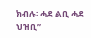ክብሉ፡ ሓደ ልቢ ሓደ ህዝቢ”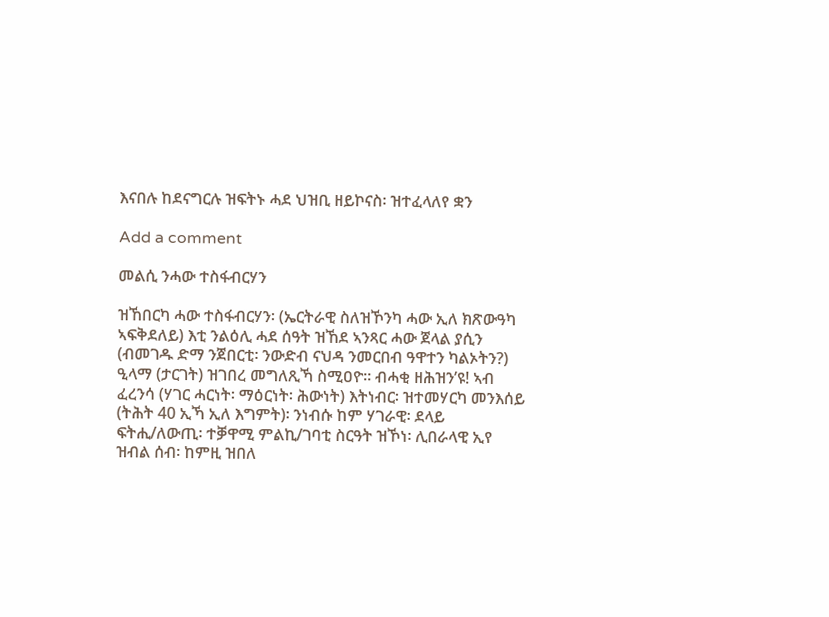እናበሉ ከደናግርሉ ዝፍትኑ ሓደ ህዝቢ ዘይኮናስ፡ ዝተፈላለየ ቋን

Add a comment

መልሲ ንሓው ተስፋብርሃን

ዝኸበርካ ሓው ተስፋብርሃን፡ (ኤርትራዊ ስለዝኾንካ ሓው ኢለ ክጽውዓካ ኣፍቅደለይ) እቲ ንልዕሊ ሓደ ሰዓት ዝኸደ ኣንጻር ሓው ጀላል ያሲን (ብመገዱ ድማ ንጀበርቲ፡ ንውድብ ናህዳ ንመርበብ ዓዋተን ካልኦትን?) ዒላማ (ታርገት) ዝገበረ መግለጺኻ ስሚዐዮ። ብሓቂ ዘሕዝን’ዩ! ኣብ ፈረንሳ (ሃገር ሓርነት፡ ማዕርነት፡ ሕውነት) እትነብር፡ ዝተመሃርካ መንእሰይ (ትሕት 40 ኢኻ ኢለ እግምት)፡ ንነብሱ ከም ሃገራዊ፡ ደላይ ፍትሒ/ለውጢ፡ ተቓዋሚ ምልኪ/ገባቲ ስርዓት ዝኾነ፡ ሊበራላዊ ኢየ ዝብል ሰብ፡ ከምዚ ዝበለ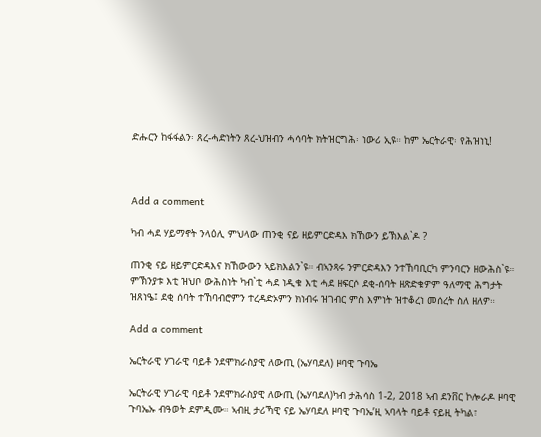ድሑርን ከፋፋልን፡ ጸረ-ሓድነትን ጸረ-ህዝብን ሓሳባት ክትዝርግሕ፡ ነውሪ ኢዩ። ከም ኤርትራዊ፡ የሕዝነኒ!



Add a comment

ካብ ሓደ ሃይማኖት ንላዕሊ ምህላው ጠንቂ ናይ ዘይምርድዳእ ክኸውን ይኽእል`ዶ ?

ጠንቂ ናይ ዘይምርድዳእና ክኸውውን ኣይክእልን`ዩ። ብኣንጻሩ ንምርድዳእን ንተኸባቢርካ ምንባርን ዘውሕስ`ዩ። ምኽንያቱ እቲ ዝህቦ ውሕስነት ካብ`ቲ ሓደ ነዲቁ እቲ ሓደ ዘፍርሶ ደቂ-ሰባት ዘጽድቁዎም ዓለማዊ ሕግታት ዝጸነዔ፤ ደቂ ሰባት ተኸባብሮምን ተረዳድኦምን ክነብሩ ዝገብር ምስ እምነት ዝተቆረነ መሰረት ስለ ዘለዎ።

Add a comment

ኤርትራዊ ሃገራዊ ባይቶ ንደሞክራስያዊ ለውጢ (ኤሃባደለ) ዞባዊ ጉባኤ

ኤርትራዊ ሃገራዊ ባይቶ ንደሞክራስያዊ ለውጢ (ኤሃባደለ)ካብ ታሕሳስ 1-2, 2018 ኣብ ደንቨር ኮሎራዶ ዞባዊ ጉባኤኡ ብዓወት ደምዲሙ። ኣብዚ ታሪኻዊ ናይ ኤሃባደለ ዞባዊ ጉባኤ’ዚ ኣባላት ባይቶ ናይዚ ትካል፣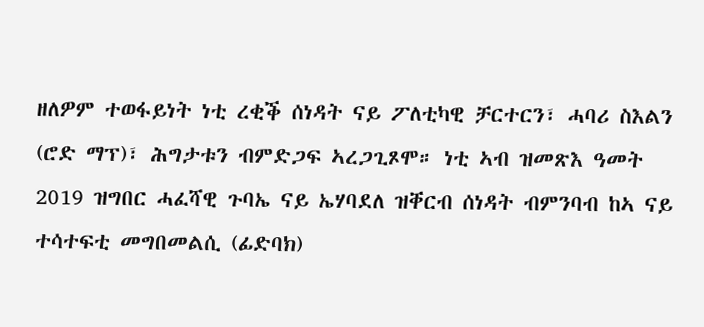ዘለዎም ተወፋይነት ነቲ ረቂቕ ሰነዳት ናይ ፖለቲካዊ ቻርተርን፣ ሓባሪ ስእልን (ሮድ ማፕ)፣ ሕግታቱን ብምድጋፍ ኣረጋጊጾሞ። ነቲ ኣብ ዝመጽእ ዓመት 2019 ዝግበር ሓፈሻዊ ጉባኤ ናይ ኤሃባደለ ዝቐርብ ሰነዳት ብምንባብ ከኣ ናይ ተሳተፍቲ መግበመልሲ (ፊድባክ)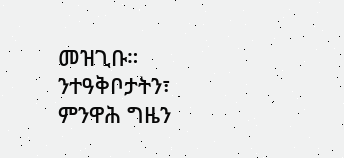መዝጊቡ። ንተዓቅቦታትን፣ ምንዋሕ ግዜን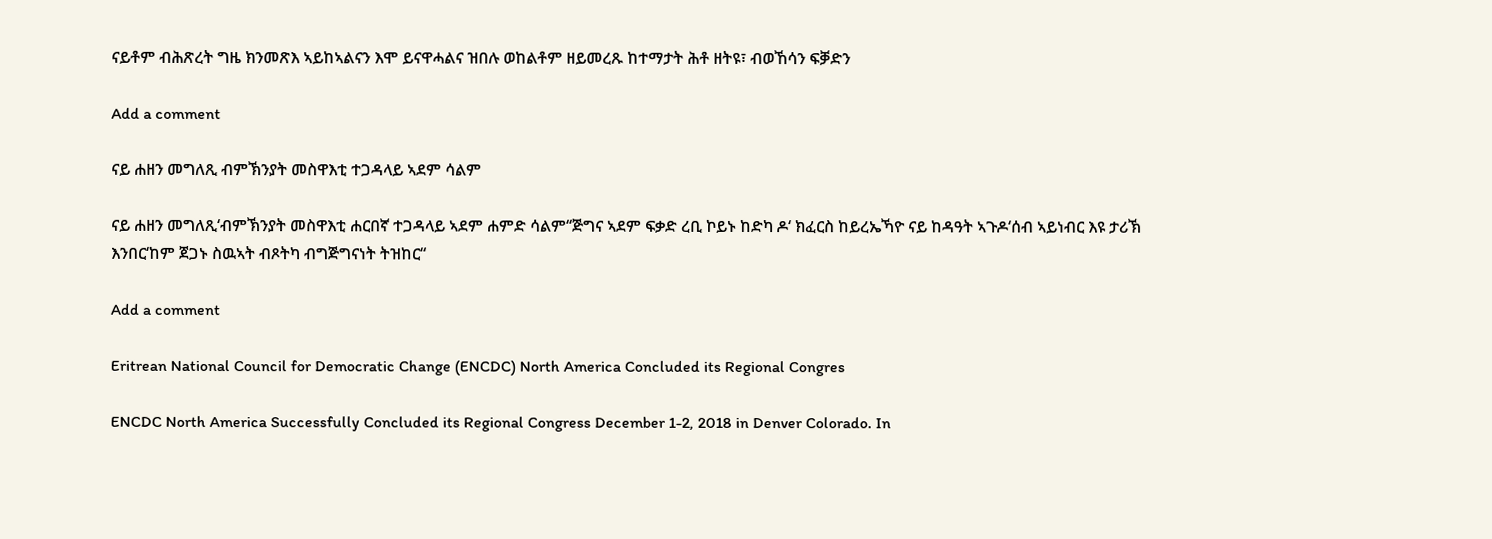ናይቶም ብሕጽረት ግዜ ክንመጽእ ኣይከኣልናን እሞ ይናዋሓልና ዝበሉ ወከልቶም ዘይመረጹ ከተማታት ሕቶ ዘትዩ፣ ብወኸሳን ፍቓድን

Add a comment

ናይ ሐዘን መግለጺ ብምኽንያት መስዋእቲ ተጋዳላይ ኣደም ሳልም

ናይ ሐዘን መግለጺ‘ብምኽንያት መስዋእቲ ሐርበኛ ተጋዳላይ ኣደም ሐምድ ሳልም‘‘ጅግና ኣደም ፍቃድ ረቢ ኮይኑ ከድካ ዶ‘ ክፈርስ ከይረኤኻዮ ናይ ከዳዓት ኣጉዶ‘ሰብ ኣይነብር እዩ ታሪኽ እንበር‘ከም ጀጋኑ ስዉኣት ብጾትካ ብግጅግናነት ትዝከር“

Add a comment

Eritrean National Council for Democratic Change (ENCDC) North America Concluded its Regional Congres

ENCDC North America Successfully Concluded its Regional Congress December 1-2, 2018 in Denver Colorado. In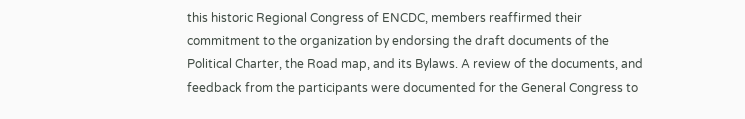this historic Regional Congress of ENCDC, members reaffirmed their commitment to the organization by endorsing the draft documents of the Political Charter, the Road map, and its Bylaws. A review of the documents, and feedback from the participants were documented for the General Congress to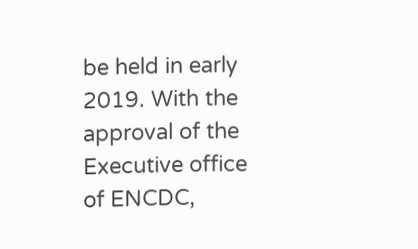be held in early 2019. With the approval of the Executive office of ENCDC,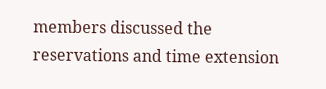members discussed the reservations and time extension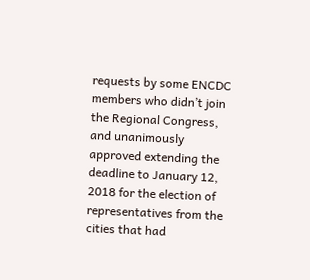requests by some ENCDC members who didn’t join the Regional Congress, and unanimously approved extending the deadline to January 12, 2018 for the election of representatives from the cities that had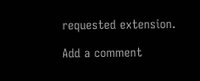requested extension.

Add a comment